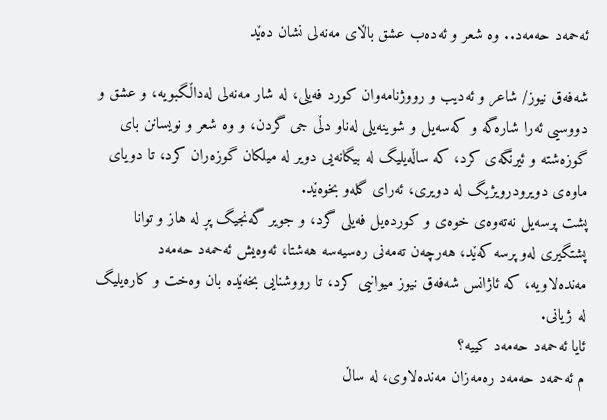ئەحمەد حەمەد.. وە شعر و ئەدەب عشق باڵای مەنەلی نشان دەێد

شەفەق نیوز/ شاعر و ئەدیب و رووژنامەوان کورد فەیلی، لە شار مەنەلی لەداڵگبویە، و عشق و دووسیی ئەرا شارەگە و کەسەیل و شوینەیلی لەناو دڵی جی گردن، و وە شعر و نویسانن بای گوزەشتە و ئیرنگەی کرد، کە ساڵەیلیگ لە بیگانەیی دویر لە میلکان گوزەران کرد، تا دویای ماوەی دویرودرویژیگ لە دویری، ئەرای گلەو بخوەێد.
پشت پرسەیل نەتەوەی خوەی و کوردەیل فەیلی گرد، و جویر گەنجیگ پڕ لە هاز و توانا پشتگیری لەو پرسە کەێد، هەرچەن تەمەنی رەسیەسە هەشتا، ئەوەیش ئەحمەد حەمەد مەندەلاویە، کە ئاژانس شەفەق نیوز میوانیی کرد، تا رووشنایی بخەێدە بان وەخت و کارەیلیگ لە ژیانی.
ئایا ئەحمەد حەمەد کییە؟
م ئەحمەد حەمەد رەمەزان مەندەلاوی، لە ساڵ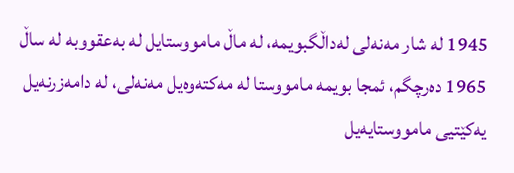1945 لە شار مەنەلی لەداڵگبویمە، لە ماڵ مامووستایل لە بەعقووبە لە ساڵ 1965 دەرچگم، ئمجا بویمە مامووستا لە مەکتەوەیل مەنەلی، لە دامەزرنەیل یەکێتیی مامووستایەیل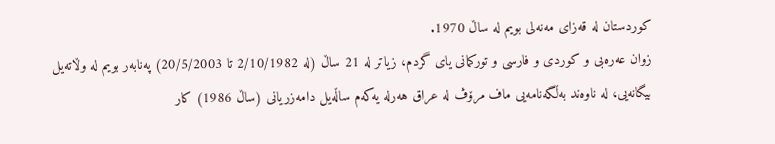کوردستان لە قەزای مەنەلی بویم لە ساڵ 1970.
زوان عەرەبی و کوردی و فارسی و تورکمانی یای گردم، زیاتر لە 21 ساڵ (لە 2/10/1982 تا 20/5/2003) پەنابەر بویم لە وڵاتەیل بیگانەیی، لە ناوەند بەڵگەنامەیی ماف مرۆڤ لە عراق هەرلە یەکەم ساڵەیل دامەزریانی (ساڵ 1986) کار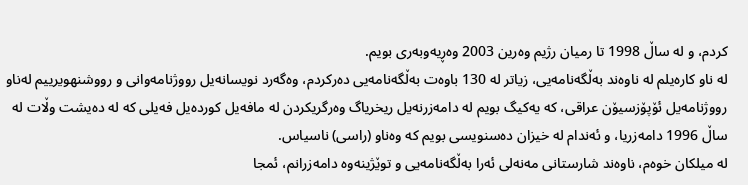کردم، و لە ساڵ 1998 تا رمیان رژیم وەرین 2003 وەڕیەوبەری بویم.
لە ناو کارەیلم لە ناوەند بەڵگەنامەیی، زیاتر لە 130 باوەت بەڵگەنامەیی دەرکردم، وەگەرد نویسانەیل رووژنامەوانی و رووشنهویرییم لەناو رووژنامەیل ئۆپۆزسیۆن عراقی، کە یەکیگ بویم لە دامەزرنەیل ریخریاگ وەرگریکردن لە مافەیل کوردەیل فەیلی کە لە دەیشت وڵات لە ساڵ 1996 دامەزریا، و ئەندام لە خیزان دەسنویسی بویم کە وەناو (راسی) ناسیاس.
لە میلکان خوەم، ناوەند شارستانی مەنەلی ئەرا بەڵگەنامەیی و توێژینەوە دامەزرانم، ئمجا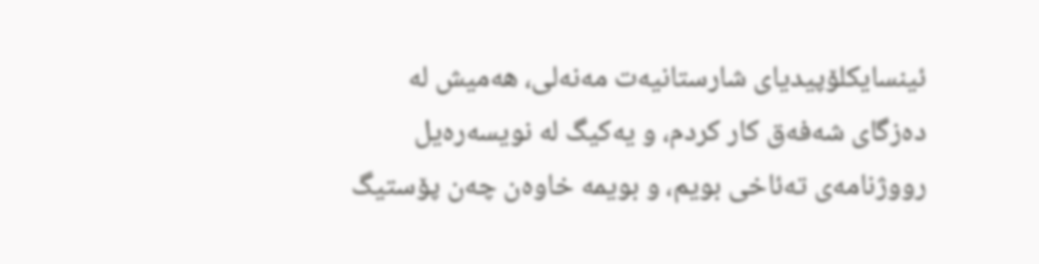ئینسایکلۆپیدیای شارستانیەت مەنەلی، هەمیش لە دەزگای شەفەق کار کردم، و یەکیگ لە نویسەرەیل رووژنامەی تەئاخی بویم، و بویمە خاوەن چەن پۆستیگ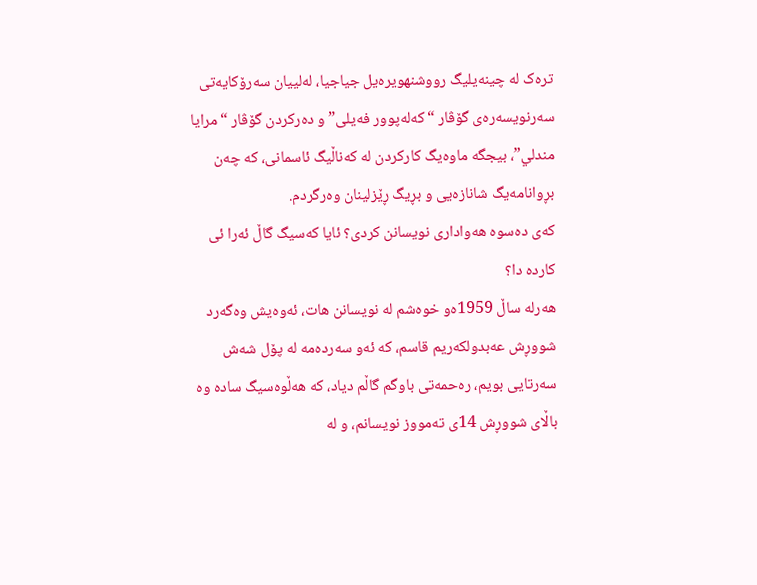ترەک لە چینەیلیگ رووشنهویرەیل جیاجیا، لەلییان سەرۆکایەتی سەرنویسەرەی گۆڤار “کەلەپوور فەیلی” و دەرکردن گۆڤار “مرايا مندلي”، بیجگە ماوەیگ کارکردن لە کەناڵیگ ئاسمانی، کە چەن بڕوانامەیگ شانازەیی و بڕیگ ڕێزلینان وەرگردم.
کەی دەسوە هەواداری نویسانن کردی؟ ئایا کەسیگ گاڵ ئەرا ئی کاردە دا؟
هەرلە ساڵ 1959ەو خوەشم لە نویسانن هات، ئەوەیش وەگەرد شووڕش عەبدولکەریم قاسم، کە ئەو سەردەمە لە پۆل شەش سەرتایی بویم، رەحمەتی باوگم گاڵم دیاد، کە هەڵوەسیگ سادە وە باڵای شووڕش 14ی تەمووز نویسانم، و لە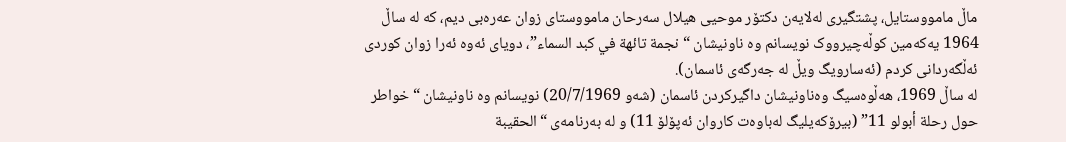ماڵ مامووستایل، پشتگیری لەلایەن دکتۆر موحیی هیلال سەرحان مامووستای زوان عەرەبی دیم، کە لە ساڵ 1964 یەکەمین کوڵەچیرووک نویسانم وە ناونیشان “نجمة تائهة في كبد السماء”، دویای ئەوە ئەرا زوان کوردی ئەڵگەردانی کردم (ئەسارویگ ویڵ لە جەرگەی ئاسمان).
لە ساڵ 1969، هەڵوەسیگ وەناونیشان داگیرکردن ئاسمان (شەو 20/7/1969) نویسانم وە ناونیشان “خواطر حول رحلة أبولو 11” (بیرۆکەیلیگ لەباوەت کاروان ئەپۆلۆ 11) و لە بەرنامەی “الحقيبة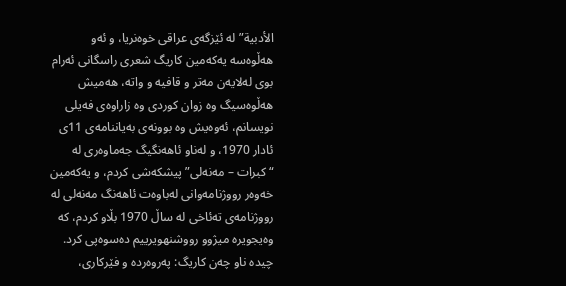الأدبية” لە ئێزگەی عراقی خوەنریا، و ئەو هەڵوەسە یەکەمین کاریگ شعری راسگانی ئەرام بوی لەلایەن مەتر و قافیە و واتە، هەمیش هەڵوەسیگ وە زوان کوردی وە زاراوەی فەیلی نویسانم، ئەوەیش وە بوونەی بەیاننامەی 11ی ئادار 1970، و لەناو ئاهەنگیگ جەماوەری لە “كبرات – مەنەلی” پیشکەشی کردم، و یەکەمین خەوەر رووژنامەوانی لەباوەت ئاهەنگ مەنەلی لە رووژنامەی تەئاخی لە ساڵ 1970 بڵاو کردم، کە وەیجویرە میژوو رووشنهویرییم دەسوەپی کرد.
چیدە ناو چەن کاریگ: پەروەردە و فێرکاری،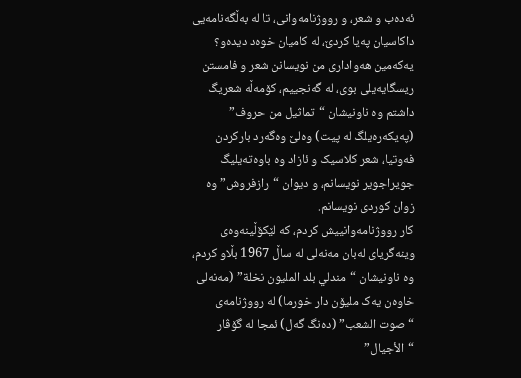ئەدەب و شعر، و رووژنامەوانی، تا لە بەڵگەنامەیی داکاسیان پەیا کردێ، لە کامیان خوەد دیدەو؟
یەکەمین هەواداری من نویسانن شعر و فامستن ریسگایەیلی بوی، لە گەنجییم، کۆمەڵە شعریگ داشتم وە ناونیشان “تماثيل من حروف” (پەیکەرەیلگ لە پیت) وەلێ وەگەرد بارکردن فەوتیا، شعر کلاسیک و ئازاد وە باوەتەیلیگ جویراجویر نویسانم، و دیوان “رازفروش” وە زوان کوردی نویسانم.
کار رووژنامەوانییش کردم، کە لێکۆڵینەوەی وینەگریای لەبان مەنەلی لە ساڵ 1967 بڵاو کردم، وە ناونیشان “مندلي بلد المليون نخلة” (مەنەلی خاوەن یەک ملیۆن دار خورما) لە رووژنامەی “صوت الشعب” (دەنگ گەل) ئمجا لە گۆڤار “الأجيال”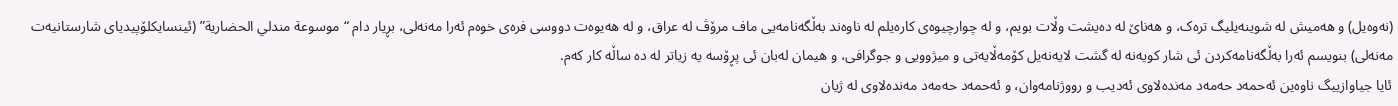(نەوەیل) و هەمیش لە شوینەیلیگ ترەک، و هەناێ لە دەیشت وڵات بویم، و لە چوارچیوەی کارەیلم لە ناوەند بەڵگەنامەیی ماف مرۆڤ لە عراق، و لە هەیوەت دووسی فرەی خوەم ئەرا مەنەلی، بڕیار دام “موسوعة مندلي الحضارية” (ئینسایکلۆپیدیای شارستانیەت مەنەلی) بنویسم ئەرا بەڵگەنامەکردن ئی شار کویەنە لە گشت لایەنەیل کۆمەڵایەتی و میژوویی و جوگرافی، و هیمان لەبان ئی پڕۆسە یە زیاتر لە دە ساڵە کار کەم.
ئایا جیاوازییگ ناوەین ئەحمەد حەمەد مەندەلاوی ئەدیب و رووژنامەوان، و ئەحمەد حەمەد مەندەلاوی لە ژیان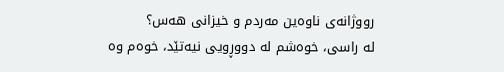رووژانەی ناوەین مەردم و خیزانی هەس؟
لە راسی، خوەشم لە دووڕویی نیەتێد، خوەم وە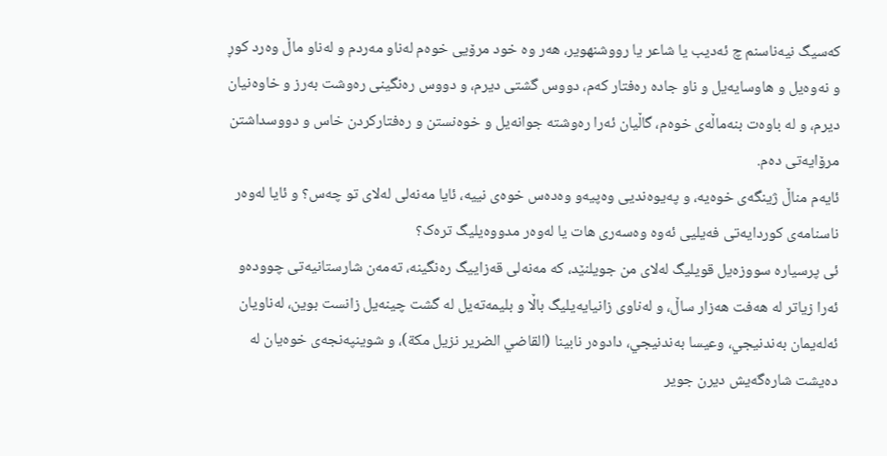کەسیگ نیەناسنم چ ئەدیب یا شاعر یا رووشنهویر، هەر وە خود مرۆیی خوەم لەناو مەردم و لەناو ماڵ وەرد کوڕ و نەوەیل و هاوسایەیل و ناو جادە رەفتار کەم، دووس گشتی دیرم، و دووس رەنگینی رەوشت بەرز و خاوەنیان دیرم، و لە باوەت بنەماڵەی خوەم، گاڵیان ئەرا رەوشتە جوانەیل و خوەنستن و رەفتارکردن خاس و دووسداشتن مرۆایەتی دەم.
ئایەم مناڵ ژینگەی خوەیە، و پەیوەندیی وەپیەو وەدەس خوەی نییە، ئایا مەنەلی لەلای تو چەس؟ و ئایا لەوەر ناسنامەی کوردایەتی فەیلیی ئەوە وەسەری هات یا لەوەر مدووەیلیگ ترەک؟
ئی پرسیارە سووزەیل قویلیگ لەلای من جویلنێد، کە مەنەلی قەزاییگ رەنگینە، تەمەن شارستانیەتی چوودەو ئەرا زیاتر لە هەفت هەزار ساڵ، و لەناوی زانیایەیلیگ باڵا و بلیمەتەیل لە گشت چینەیل زانست بوین، لەناویان ئەلەيمان بەندنيجي، وعيسا بەندنيجي، دادوەر نابینا (القاضي الضرير نزيل مكة)، و شوینپەنجەی خوەیان لە دەیشت شارەگەیش دیرن جویر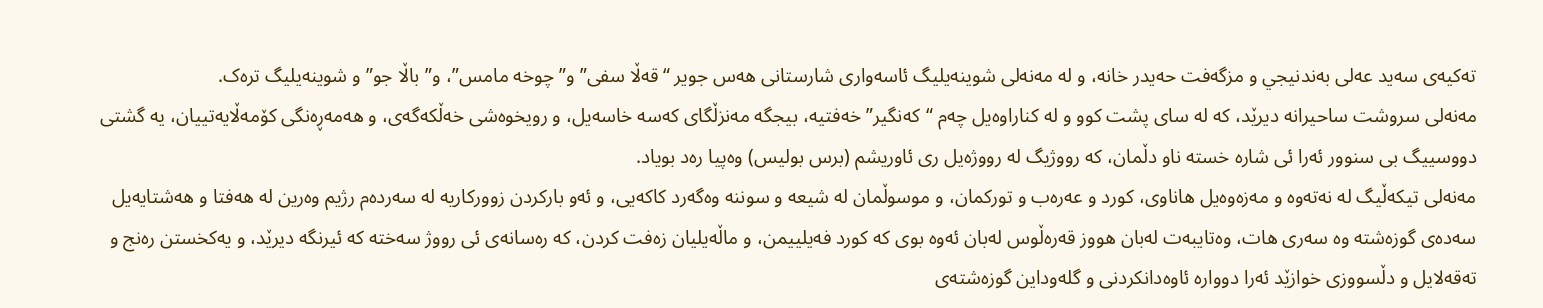تەکیەی سەید عەلی بەندنيجي و مزگەفت حەيدر خانە، و لە مەنەلی شوینەیلیگ ئاسەواری شارستانی هەس جویر “قەڵا سفی” و”چوخه مامس”، و”باڵا جو” و شوینەیلیگ ترەک.
مەنەلی سروشت ساحیرانە دیرێد، کە لە سای پشت کوو و لە کناراوەیل چەم “كەنگير” خەفتیە، بیجگە مەنزڵگای کەسە خاسەیل، و رویخوەشی خەڵکەگەی، و هەمەڕەنگی کۆمەڵایەتییان، یە گشتی دووسییگ بی سنوور ئەرا ئی شارە خستە ناو دڵمان، کە رووژیگ لە رووژەیل ری ئاوریشم (برس بوليس) وەپیا رەد بویاد.
مەنەلی تیکەڵیگ لە نەتەوە و مەزەوەیل هاناوی، کورد و عەرەب و تورکمان، و موسوڵمان لە شیعە و سوننە وەگەرد کاکەیی، و ئەو بارکردن زوورکاریە لە سەردەم رژیم وەرین لە هەفتا و هەشتایەیل سەدەی گوزەشتە وە سەری هات، وەتایبەت لەبان هووز قەرەڵوس لەبان ئەوە بوی کە کورد فەیلییمن، و ماڵەیلیان زەفت کردن، کە رەسانەی ئی رووژ سەختە کە ئیرنگە دیرێد، و یەکخستن رەنج و تەقەلایل و دڵسووزی خوازێد ئەرا دووارە ئاوەدانکردنی و گلەوداین گوزەشتەی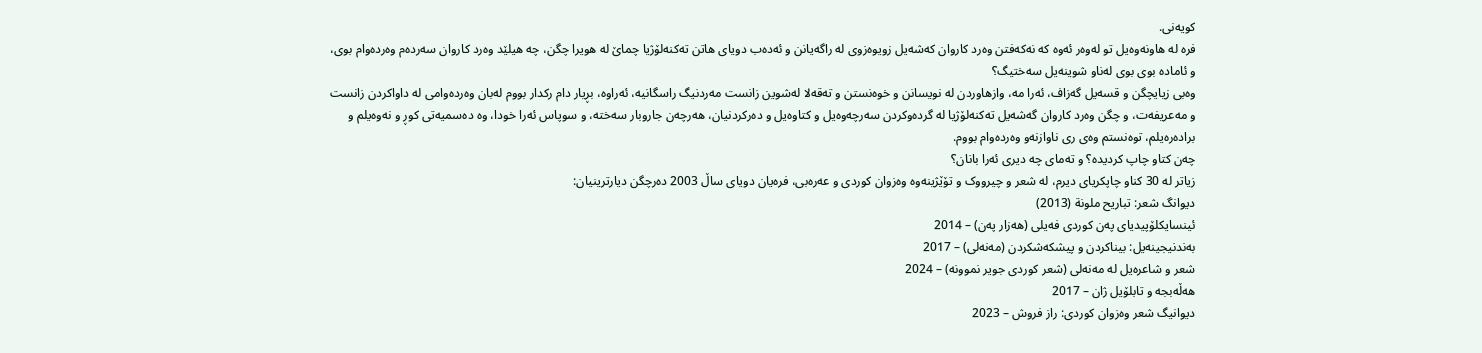کویەنی.
فرە لە هاونەوەیل تو لەوەر ئەوە کە نەکەفتن وەرد کاروان کەشەیل زویوەزوی لە راگەیانن و ئەدەب دویای هاتن تەکنەلۆژیا چماێ لە هویرا چگن، چە هیلێد وەرد کاروان سەردەم وەردەوام بوی، و ئامادە بوی بوی لەناو شوینەیل سەختیگ؟
وەبی زیایچگن و قسەیل گەزاف، ئەرا مە، وازهاوردن لە نویسانن و خوەنستن و تەقەلا لەشوین زانست مەردنیگ راسگانیە، ئەراوە، بڕیار دام رکدار بووم لەبان وەردەوامی لە داواکردن زانست و مەعریفەت، و چگن وەرد کاروان گەشەیل تەکنەلۆژیا لە گردەوکردن سەرچەوەیل و کتاوەیل و دەرکردنیان، هەرچەن جاروبار سەختە، و سوپاس ئەرا خودا، وە دەسمیەتی کوڕ و نەوەیلم و برادەرەیلم، توەنستم وەی ری ناوازنەو وەردەوام بووم.
چەن کتاو چاپ کردیدە؟ و تەمای چە دیری ئەرا بانان؟
زیاتر لە 30 کناو چاپکریای دیرم، لە شعر و چیرووک و تۆێژینەوە وەزوان کوردی و عەرەبی، فرەیان دویای ساڵ 2003 دەرچگن دیارترینیان:
ديوانگ شعر: تباريح ملونة (2013)
ئینسایکلۆپیدیای پەن کوردی فەیلی (هەزار پەن) – 2014
بەندنيجينەیل: بیناکردن و پیشکەشکردن (مەنەلی) – 2017
شعر و شاعرەیل لە مەنەلی (شعر كوردی جویر نموونە) – 2024
هەڵەبجە و تابلۆیل ژان – 2017
دیوانیگ شعر وەزوان کوردی: راز فروش – 2023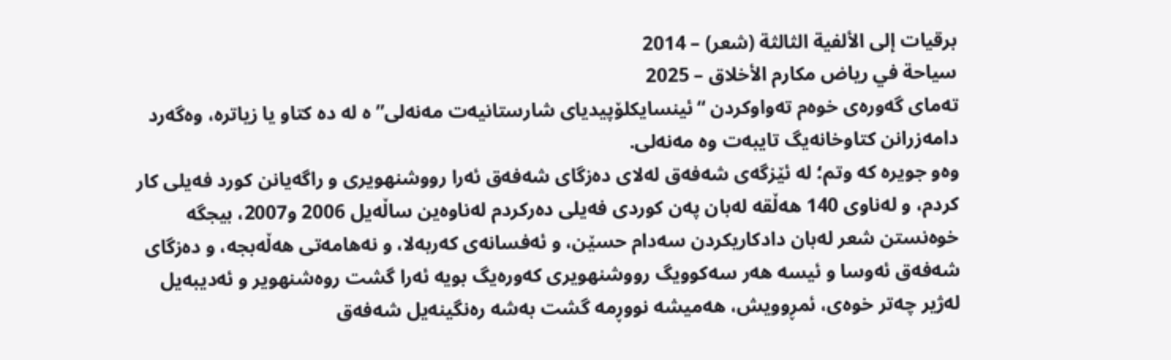برقيات إلى الألفية الثالثة (شعر) – 2014
سياحة في رياض مكارم الأخلاق – 2025
تەمای گەورەی خوەم تەواوکردن “ئینسایکلۆپیدیای شارستانیەت مەنەلی”ە لە دە کتاو یا زیاترە، وەگەرد دامەزرانن کتاوخانەیگ تایبەت وە مەنەلی.
وەو جویرە کە وتم؛ لە ئێزگەی شەفەق لەلای دەزگای شەفەق ئەرا رووشنهویری و راگەیانن کورد فەیلی کار کردم، و لەناوی 140 هەڵقە لەبان پەن کوردی فەیلی دەرکردم لەناوەین ساڵەیل 2006 و2007، بیجگە خوەنستن شعر لەبان دادکاریکردن سەدام حسێن، و ئەفسانەی کەربەلا، و نەهامەتی هەڵەبجە، و دەزگای شەفەق ئەوسا و ئیسە هەر سەکوویگ رووشنهویری کەورەیگ بویە ئەرا گشت روەشنهویر و ئەدیبەیل لەژیر چەتر خوەی، ئمڕوویش، هەمیشە نووڕمە گشت بەشە رەنگینەیل شەفەق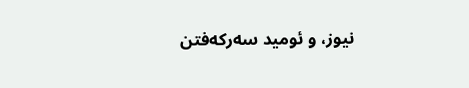نیوز، و ئومید سەرکەفتن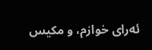ئەرای خوازم، و مکیس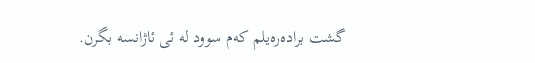گشت برادەرەیلم کەم سوود لە ئی ئاژانسە بگرن.